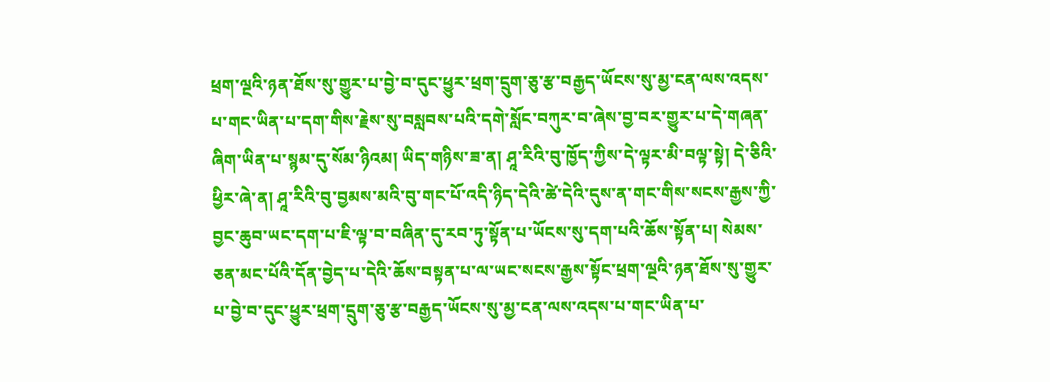ཕྲག་ལྔའི་ཉན་ཐོས་སུ་གྱུར་པ་བྱེ་བ་དུང་ཕྱུར་ཕྲག་དྲུག་ཅུ་རྩ་བརྒྱད་ཡོངས་སུ་མྱ་ངན་ལས་འདས་པ་གང་ཡིན་པ་དག་གིས་རྗེས་སུ་བསླབས་པའི་དགེ་སློང་བཀུར་བ་ཞེས་བྱ་བར་གྱུར་པ་དེ་གཞན་ཞིག་ཡིན་པ་སྙམ་དུ་སོམ་ཉིའམ། ཡིད་གཉིས་ཟ་ན། ཤཱ་རིའི་བུ་ཁྱོད་ཀྱིས་དེ་ལྟར་མི་བལྟ་སྟེ། དེ་ཅིའི་ཕྱིར་ཞེ་ན། ཤཱ་རིའི་བུ་བྱམས་མའི་བུ་གང་པོ་འདི་ཉིད་དེའི་ཚེ་དེའི་དུས་ན་གང་གིས་སངས་རྒྱས་ཀྱི་བྱང་ཆུབ་ཡང་དག་པ་ཇི་ལྟ་བ་བཞིན་དུ་རབ་ཏུ་སྟོན་པ་ཡོངས་སུ་དག་པའི་ཆོས་སྟོན་པ། སེམས་ཅན་མང་པོའི་དོན་བྱེད་པ་དེའི་ཆོས་བསྟན་པ་ལ་ཡང་སངས་རྒྱས་སྟོང་ཕྲག་ལྔའི་ཉན་ཐོས་སུ་གྱུར་པ་བྱེ་བ་དུང་ཕྱུར་ཕྲག་དྲུག་ཅུ་རྩ་བརྒྱད་ཡོངས་སུ་མྱ་ངན་ལས་འདས་པ་གང་ཡིན་པ་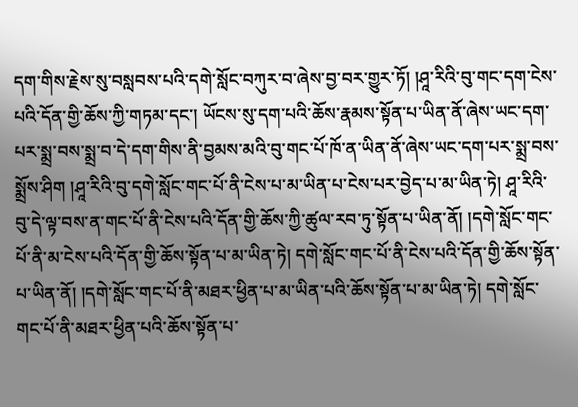དག་གིས་རྗེས་སུ་བསླབས་པའི་དགེ་སློང་བཀུར་བ་ཞེས་བྱ་བར་གྱུར་ཏོ། །ཤཱ་རིའི་བུ་གང་དག་ངེས་པའི་དོན་གྱི་ཆོས་ཀྱི་གཏམ་དང་། ཡོངས་སུ་དག་པའི་ཆོས་རྣམས་སྟོན་པ་ཡིན་ནོ་ཞེས་ཡང་དག་པར་སྨྲ་བས་སྨྲ་བ་དེ་དག་གིས་ནི་བྱམས་མའི་བུ་གང་པོ་ཁོ་ན་ཡིན་ནོ་ཞེས་ཡང་དག་པར་སྨྲ་བས་སྨྲོས་ཤིག །ཤཱ་རིའི་བུ་དགེ་སློང་གང་པོ་ནི་ངེས་པ་མ་ཡིན་པ་ངེས་པར་བྱེད་པ་མ་ཡིན་ཏེ། ཤཱ་རིའི་བུ་དེ་ལྟ་བས་ན་གང་པོ་ནི་ངེས་པའི་དོན་གྱི་ཆོས་ཀྱི་ཚུལ་རབ་ཏུ་སྟོན་པ་ཡིན་ནོ། །དགེ་སློང་གང་པོ་ནི་མ་ངེས་པའི་དོན་གྱི་ཆོས་སྟོན་པ་མ་ཡིན་ཏེ། དགེ་སློང་གང་པོ་ནི་ངེས་པའི་དོན་གྱི་ཆོས་སྟོན་པ་ཡིན་ནོ། །དགེ་སློང་གང་པོ་ནི་མཐར་ཕྱིན་པ་མ་ཡིན་པའི་ཆོས་སྟོན་པ་མ་ཡིན་ཏེ། དགེ་སློང་གང་པོ་ནི་མཐར་ཕྱིན་པའི་ཆོས་སྟོན་པ་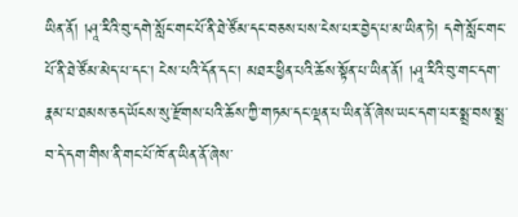ཡིན་ནོ། །ཤཱ་རིའི་བུ་དགེ་སློང་གང་པོ་ནི་ཐེ་ཙོམ་དང་བཅས་པས་ངེས་པར་བྱེད་པ་མ་ཡིན་ཏེ། དགེ་སློང་གང་པོ་ནི་ཐེ་ཙོམ་མེད་པ་དང་། ངེས་པའི་དོན་དང་། མཐར་ཕྱིན་པའི་ཆོས་སྟོན་པ་ཡིན་ནོ། །ཤཱ་རིའི་བུ་གང་དག་རྣམ་པ་ཐམས་ཅད་ཡོངས་སུ་རྫོགས་པའི་ཆོས་ཀྱི་གཏམ་དང་ལྡན་པ་ཡིན་ནོ་ཞེས་ཡང་དག་པར་སྨྲ་བས་སྨྲ་བ་དེ་དག་གིས་ནི་གང་པོ་ཁོ་ན་ཡིན་ནོ་ཞེས་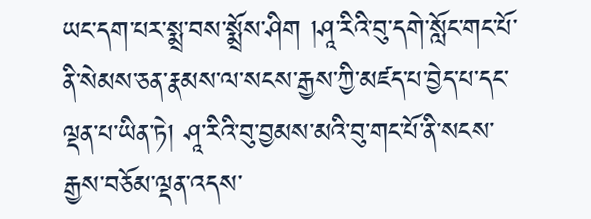ཡང་དག་པར་སྨྲ་བས་སྨྲོས་ཤིག །ཤཱ་རིའི་བུ་དགེ་སློང་གང་པོ་ནི་སེམས་ཅན་རྣམས་ལ་སངས་རྒྱས་ཀྱི་མཛད་པ་བྱེད་པ་དང་ལྡན་པ་ཡིན་ཏེ། ཤཱ་རིའི་བུ་བྱམས་མའི་བུ་གང་པོ་ནི་སངས་རྒྱས་བཅོམ་ལྡན་འདས་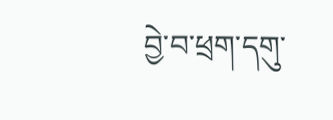བྱེ་བ་ཕྲག་དགུ་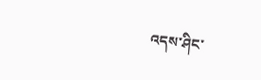འདས་ཤིང་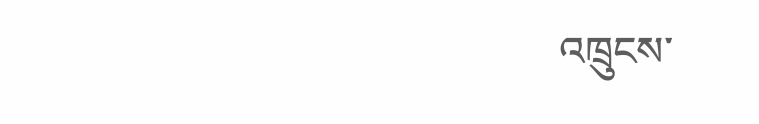འཁྲུངས་